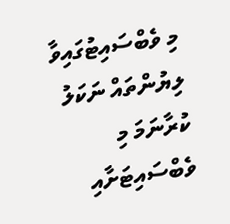މި ވެބްސައިޓުގައިވާ ލިޔުންތައް ނަކަލު ކުރާނަމަ މި ވެބްސައިޓަށާއި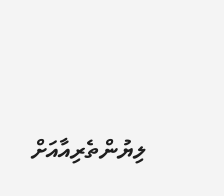ލިޔުންތެރިއާއަށް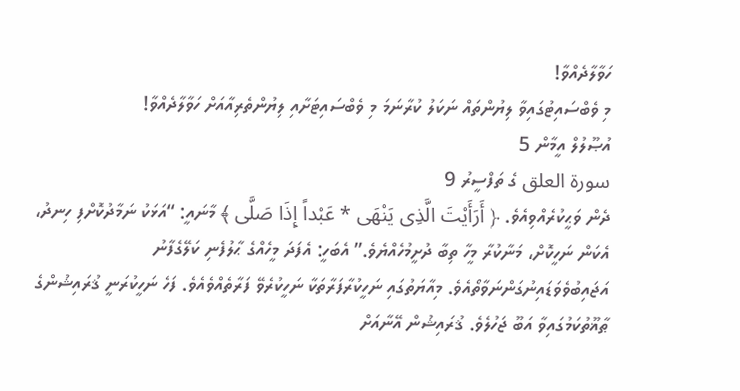ހަވާލާދެއްވާ!
މި ވެބްސައިޓުގައިވާ ލިޔުންތައް ނަކަލު ކުރާނަމަ މި ވެބްސައިޓަށާއި ލިޔުންތެރިއާއަށް ހަވާލާދެއްވާ!
އުޞޫލުލް އީމާން 5
سورة العلق ގެ ތަފްސީރު 9
ދެން ވަޙީކުރެއްވިއެވެ. ﴿ أَرَأَيْتَ الَّذِى يَنْهَى * عَبْداً إِذَا صَلَّى ﴾ މާނައީ: “އަޅަކު ނަމާދުކޮށްފި ހިނދު، އެކަން ނަހީކޮށް، މަނާކުރާ މީހާ ތިބާ ދުށީމުހެއްޔެވެ.” އެބަހީ: އެފަދަ މީހެއްގެ ޙާލުފެނި ކަލޭގެފާނު އަޖައިބުވެވަޑައިނުގަންނަވާތޯއެވެ. މިއާޔަތުގައި ނަހީކުރާފަރާތަކާ ނަހީކުރެވޭ ފަރާތެއްވެއެވެ. ފަހެ ނަހީކުރަނީ ޤުރައިޝުންގެ ޠާޣޫތުކަމުގައިވާ އަބޫ ޖަހުލެވެ. ޤުރައިޝުން އޭނާއަށް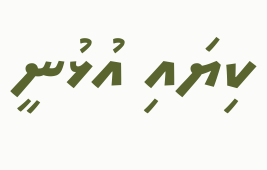ކިޔައި އުޅުނީ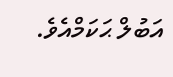އަބުލް ޙަކަމްއެވެ.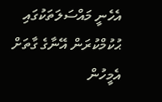އެހެނީ މައްސަލަތަކުގައި ޙުކުމްކުރަން އޭނާގެ ގާތަށް އެމީހުން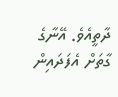ދާތީއެވެ. އޭނާގެ ގާތަށް އެފަދައިން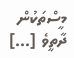މީސްތަކުން ދާތީވެ […]